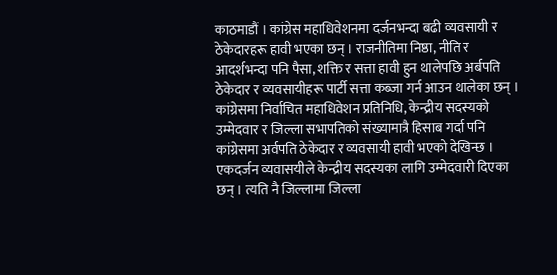काठमाडौं । कांग्रेस महाधिवेशनमा दर्जनभन्दा बढी व्यवसायी र ठेकेदारहरू हावी भएका छन् । राजनीतिमा निष्ठा, नीति र आदर्शभन्दा पनि पैसा, शक्ति र सत्ता हावी हुन थालेपछि अर्बपति ठेकेदार र व्यवसायीहरू पार्टी सत्ता कब्जा गर्न आउन थालेका छन् ।
कांग्रेसमा निर्वाचित महाधिवेशन प्रतिनिधि, केन्द्रीय सदस्यको उम्मेदवार र जिल्ला सभापतिको संख्यामात्रै हिसाब गर्दा पनि कांग्रेसमा अर्वपति ठेकेदार र व्यवसायी हावी भएको देखिन्छ ।
एकदर्जन व्यवासयीले केन्द्रीय सदस्यका लागि उम्मेदवारी दिएका छन् । त्यति नै जिल्लामा जिल्ला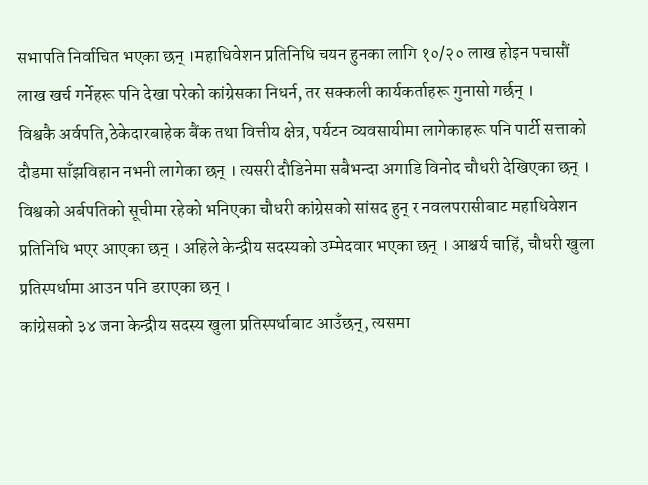सभापति निर्वाचित भएका छन् ।महाधिवेशन प्रतिनिधि चयन हुनका लागि १०/२० लाख होइन पचासौं लाख खर्च गर्नेहरू पनि देखा परेको कांग्रेसका निधर्न, तर सक्कली कार्यकर्ताहरू गुनासो गर्छन् ।
विश्वकै अर्वपति,ठेकेदारबाहेक बैंक तथा वित्तीय क्षेत्र, पर्यटन व्यवसायीमा लागेकाहरू पनि पार्टी सत्ताको दौडमा साँझविहान नभनी लागेका छन् । त्यसरी दौडिनेमा सबैभन्दा अगाडि विनोद चौधरी देखिएका छन् । विश्वको अर्बपतिको सूचीमा रहेको भनिएका चौधरी कांग्रेसको सांसद हुन् र नवलपरासीबाट महाधिवेशन प्रतिनिधि भएर आएका छन् । अहिले केन्द्रीय सदस्यको उम्मेदवार भएका छन् । आश्चर्य चाहिं, चौधरी खुला प्रतिस्पर्धामा आउन पनि डराएका छन् ।
कांग्रेसको ३४ जना केन्द्रीय सदस्य खुला प्रतिस्पर्धाबाट आउँछन्, त्यसमा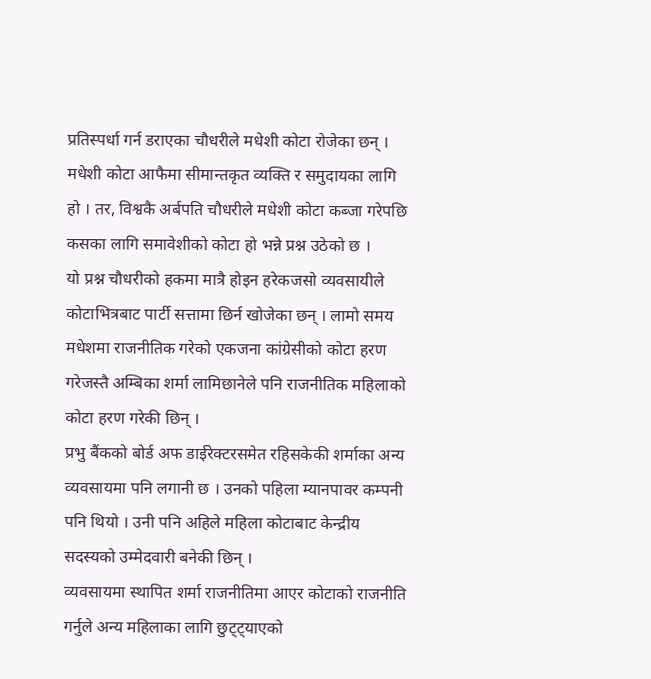प्रतिस्पर्धा गर्न डराएका चौधरीले मधेशी कोटा रोजेका छन् । मधेशी कोटा आफैमा सीमान्तकृत व्यक्ति र समुदायका लागि हो । तर, विश्वकै अर्बपति चौधरीले मधेशी कोटा कब्जा गरेपछि कसका लागि समावेशीको कोटा हो भन्ने प्रश्न उठेको छ ।
यो प्रश्न चौधरीको हकमा मात्रै होइन हरेकजसो व्यवसायीले कोटाभित्रबाट पार्टी सत्तामा छिर्न खोजेका छन् । लामो समय मधेशमा राजनीतिक गरेको एकजना कांग्रेसीको कोटा हरण गरेजस्तै अम्बिका शर्मा लामिछानेले पनि राजनीतिक महिलाको कोटा हरण गरेकी छिन् ।
प्रभु बैंकको बोर्ड अफ डाईरेक्टरसमेत रहिसकेकी शर्माका अन्य व्यवसायमा पनि लगानी छ । उनको पहिला म्यानपावर कम्पनी पनि थियो । उनी पनि अहिले महिला कोटाबाट केन्द्रीय सदस्यको उम्मेदवारी बनेकी छिन् ।
व्यवसायमा स्थापित शर्मा राजनीतिमा आएर कोटाको राजनीति गर्नुले अन्य महिलाका लागि छुट्ट्याएको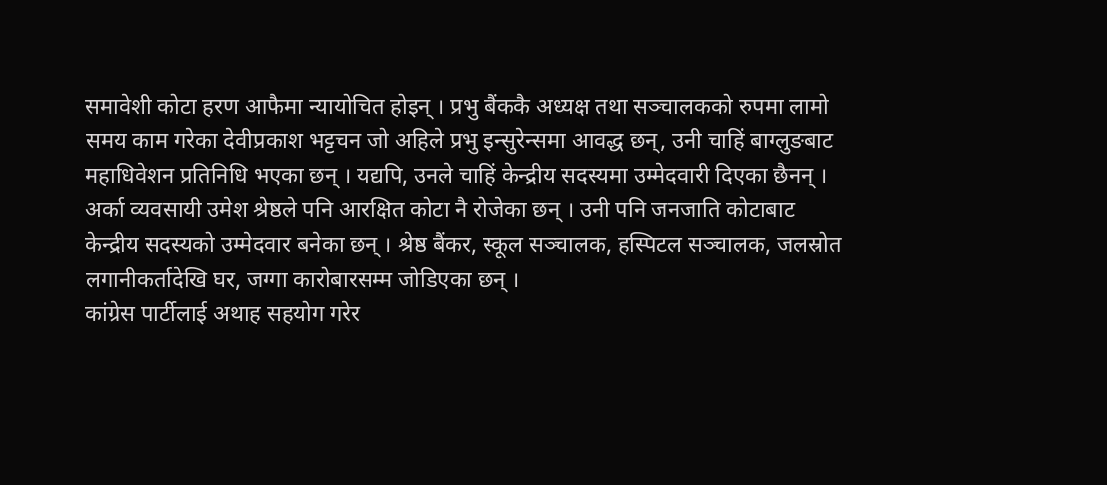समावेशी कोटा हरण आफैमा न्यायोचित होइन् । प्रभु बैंककै अध्यक्ष तथा सञ्चालकको रुपमा लामो समय काम गरेका देवीप्रकाश भट्टचन जो अहिले प्रभु इन्सुरेन्समा आवद्ध छन्, उनी चाहिं बाग्लुङबाट महाधिवेशन प्रतिनिधि भएका छन् । यद्यपि, उनले चाहिं केन्द्रीय सदस्यमा उम्मेदवारी दिएका छैनन् ।
अर्का व्यवसायी उमेश श्रेष्ठले पनि आरक्षित कोटा नै रोजेका छन् । उनी पनि जनजाति कोटाबाट केन्द्रीय सदस्यको उम्मेदवार बनेका छन् । श्रेष्ठ बैंकर, स्कूल सञ्चालक, हस्पिटल सञ्चालक, जलस्रोत लगानीकर्तादेखि घर, जग्गा कारोबारसम्म जोडिएका छन् ।
कांग्रेस पार्टीलाई अथाह सहयोग गरेर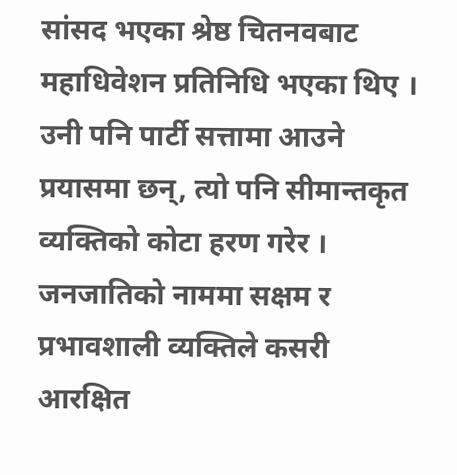सांसद भएका श्रेष्ठ चितनवबाट महाधिवेशन प्रतिनिधि भएका थिए । उनी पनि पार्टी सत्तामा आउने प्रयासमा छन्, त्यो पनि सीमान्तकृत व्यक्तिको कोटा हरण गरेर । जनजातिको नाममा सक्षम र प्रभावशाली व्यक्तिले कसरी आरक्षित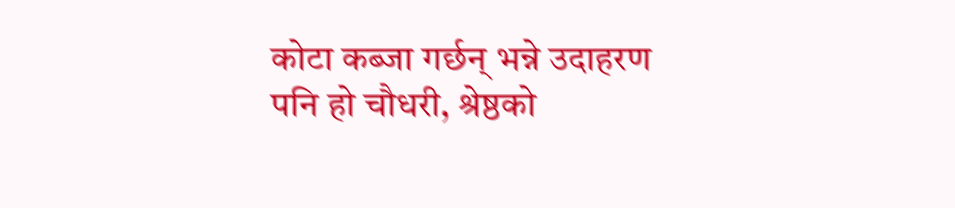कोटा कब्जा गर्छन् भन्ने उदाहरण पनि हो चौधरी, श्रेष्ठको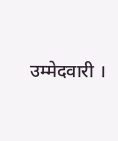उम्मेदवारी ।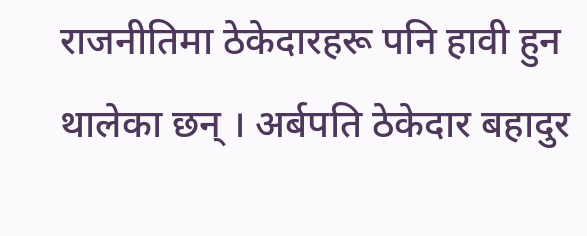राजनीतिमा ठेकेदारहरू पनि हावी हुन थालेका छन् । अर्बपति ठेकेदार बहादुर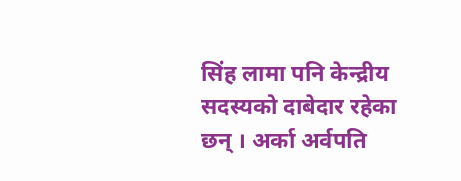सिंह लामा पनि केन्द्रीय सदस्यको दाबेदार रहेका छन् । अर्का अर्वपति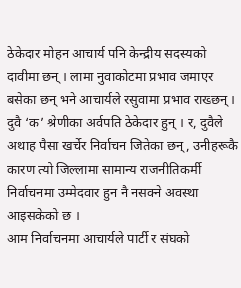ठेकेदार मोहन आचार्य पनि केन्द्रीय सदस्यको दावीमा छन् । लामा नुवाकोटमा प्रभाव जमाएर बसेका छन् भने आचार्यले रसुवामा प्रभाव राख्छन् ।
दुवै ‘क’ श्रेणीका अर्वपति ठेकेदार हुन् । र, दुवैले अथाह पैसा खर्चेर निर्वाचन जितेका छन्, उनीहरूकै कारण त्यो जिल्लामा सामान्य राजनीतिकर्मी निर्वाचनमा उम्मेदवार हुन नै नसक्ने अवस्था आइसकेको छ ।
आम निर्वाचनमा आचार्यले पार्टी र संघको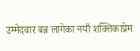उम्मेदवार बन्न लागेका नयाँ शक्तिकाप्रेम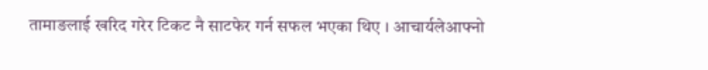तामाङलाई खरिद गरेर टिकट नै साटफेर गर्न सफल भएका थिए । आचार्यलेआफ्नो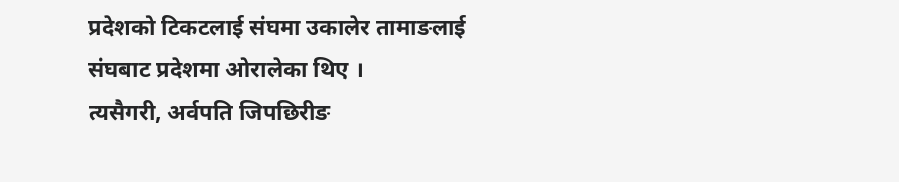प्रदेशको टिकटलाई संघमा उकालेर तामाङलाई संघबाट प्रदेशमा ओरालेका थिए ।
त्यसैगरी, अर्वपति जिपछिरीङ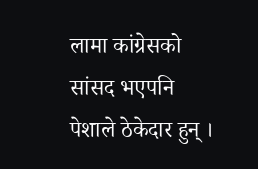लामा कांग्रेसको सांसद भएपनि पेशाले ठेकेदार हुन् ।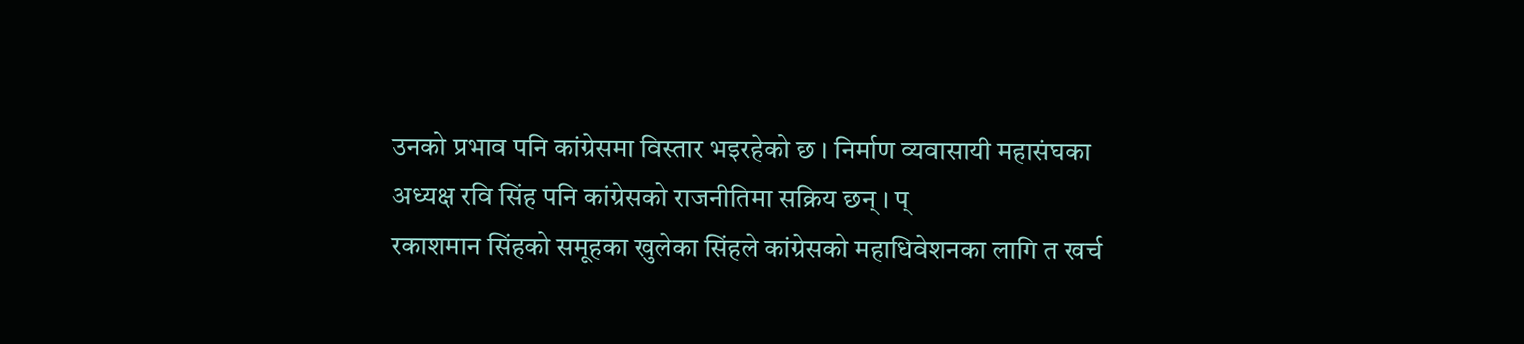उनको प्रभाव पनि कांग्रेसमा विस्तार भइरहेको छ । निर्माण व्यवासायी महासंघका अध्यक्ष रवि सिंह पनि कांग्रेसको राजनीतिमा सक्रिय छन् । प्
रकाशमान सिंहको समूहका खुलेका सिंहले कांग्रेसको महाधिवेशनका लागि त खर्च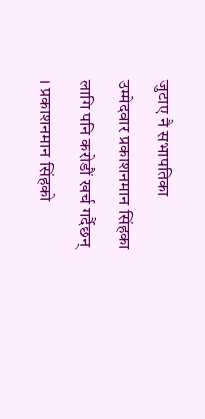जुटाए नै सभापतिका उम्मेदवार प्रकाशनमान सिंहका लागि पनि करोडौं खर्च गर्दैछन् । प्रकाशनमान सिंहको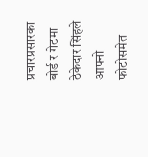प्रचारप्रसारका बोर्ड र गेटमा ठेकेदार सिंहले आफ्नो फोटोसमेत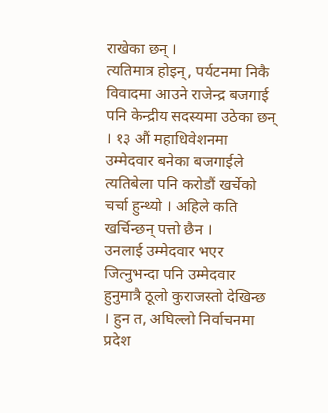राखेका छन् ।
त्यतिमात्र होइन्, पर्यटनमा निकै विवादमा आउने राजेन्द्र बजगाई पनि केन्द्रीय सदस्यमा उठेका छन् । १३ औं महाधिवेशनमा उम्मेदवार बनेका बजगाईले त्यतिबेला पनि करोडौं खर्चेको चर्चा हुन्थ्यो । अहिले कति खर्चिन्छन् पत्तो छैन ।
उनलाई उम्मेदवार भएर जित्नुभन्दा पनि उम्मेदवार हुनुमात्रै ठूलो कुराजस्तो देखिन्छ । हुन त, अघिल्लो निर्वाचनमा प्रदेश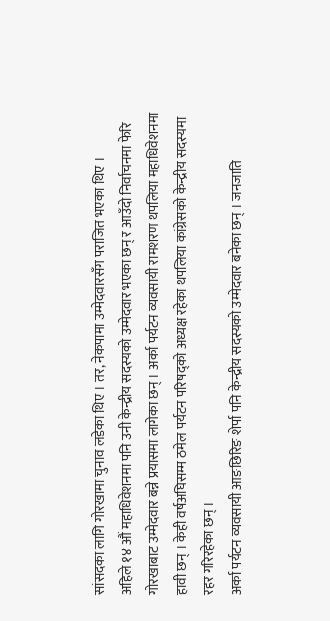सांसदका लागि गोरखामा चुनाव लडेका थिए । तर, नेकपामा उम्मेदवारसँग पराजित भएका थिए ।
अहिले १४ औं महाधिवेशनमा पनि उनी केन्द्रीय सदस्यको उम्मेदवार भएका छन् र आउँदो निर्वाचनमा फेरि गोरखाबाट उम्मेदवार बन्ने प्रयासमा लागेका छन् । अर्का पर्यटन व्यवसायी रामशरण थपलिया महाधिवेशनमा हावी छन् । केही वर्षअघिसम्म ठमेल पर्यटन परिषद्को अध्यक्ष रहेका थपलिया कांग्रेसको केन्द्रीय सदस्यमा रहर गरिरहेका छन् ।
अर्का पर्यटन व्यवसायी आङछिरिङ शेर्पा पनि केन्द्रीय सदस्यको उम्मेदवार बनेका छन् । जनजाति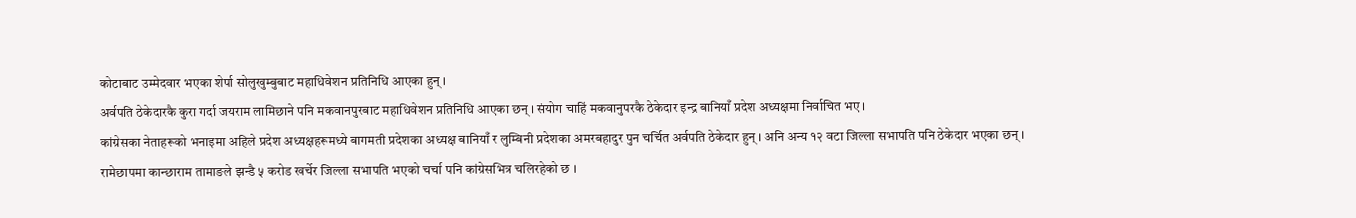कोटाबाट उम्मेदवार भएका शेर्पा सोलुखुम्बुबाट महाधिवेशन प्रतिनिधि आएका हुन् ।
अर्वपति ठेकेदारकै कुरा गर्दा जयराम लामिछाने पनि मकवानपुरबाट महाधिवेशन प्रतिनिधि आएका छन् । संयोग चाहिं मकवानुपरकै ठेकेदार इन्द्र बानियाँ प्रदेश अध्यक्षमा निर्वाचित भए ।
कांग्रेसका नेताहरूको भनाइमा अहिले प्रदेश अध्यक्षहरूमध्ये बागमती प्रदेशका अध्यक्ष बानियाँ र लुम्बिनी प्रदेशका अमरबहादुर पुन चर्चित अर्वपति ठेकेदार हुन् । अनि अन्य १२ वटा जिल्ला सभापति पनि ठेकेदार भएका छन् ।
रामेछापमा कान्छाराम तामाङले झन्डै ५ करोड खर्चेर जिल्ला सभापति भएको चर्चा पनि कांग्रेसभित्र चलिरहेको छ ।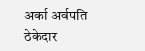अर्का अर्वपति ठेकेदार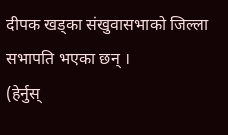दीपक खड्का संखुवासभाको जिल्ला सभापति भएका छन् ।
(हेर्नुस्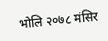भोलि २०७८ मंसिर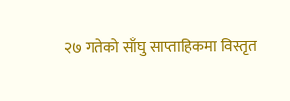२७ गतेको साँघु साप्ताहिकमा विस्तृत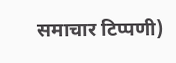समाचार टिप्पणी)